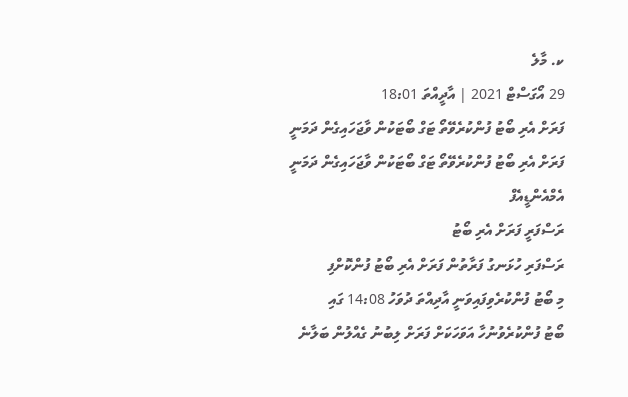ކ. މާލެ
29 އޯގަސްޓް 2021 | އާދީއްތަ 18:01
ފަރަށް އެރި ބޯޓު ފުންކުރެވޭތޯ ޓަގް ބޯޓަކުން ވާޖަހައިގެން ދަމަނީ
ފަރަށް އެރި ބޯޓު ފުންކުރެވޭތޯ ޓަގް ބޯޓަކުން ވާޖަހައިގެން ދަމަނީ
އެމްއެންޑީއެފް
ރަސްފަރީ ފަރަށް އެރި ބޯޓު
ރަސްފަރި ހުޅަނގު ފަރާތުން ފަރަށް އެރި ބޯޓު ފުންކޮށްފި
މި ބޯޓު ފުންކުރެވިފައިވަނީ އާދިއްތަ ދުވަހު 14:08 ގައި
ބޯޓު ފުންކުރެވުނުހާ އަވަހަކަށް ފަރަށް ލިބުނު ގެއްލުން ބަލާނެ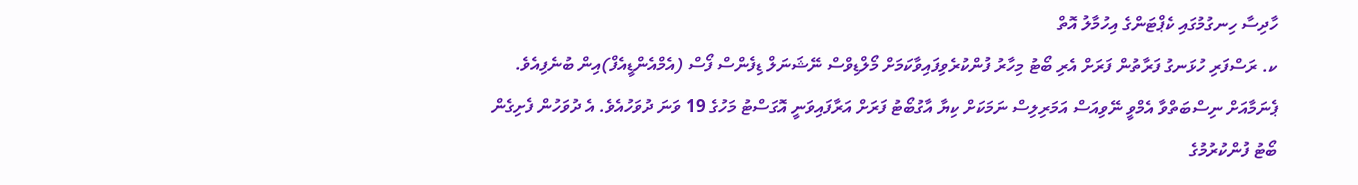ހާދިސާ ހިނގުމުގައި ކެޕްޓަންގެ އިހުމާލު އޮތް
ކ. ރަސްފަރި ހުޅަނގު ފަރާތުން ފަރަށް އެރި ބޯޓު މިހާރު ފުންކުރެވިފައިވާކަމަށް މޯލްޑިވްސް ނޭޝަނަލް ޑިފެންސް ފޯސް (އެމްއެންޑީއެފް)އިން ބުނެފިއެވެ.
ޕެނަމާއަށް ނިސްބަތްވާ އެމްވީ ނޭވިއަސް އަމަރިލިސް ނަމަކަށް ކިޔާ އާގުބޯޓު ފަރަށް އަރާފައިވަނީ އޮގަސްޓު މަހުގެ 19 ވަނަ ދުވަހުއެވެ. އެ ދުވަހުން ފެށިގެން ބޯޓު ފުންކުރުމުގެ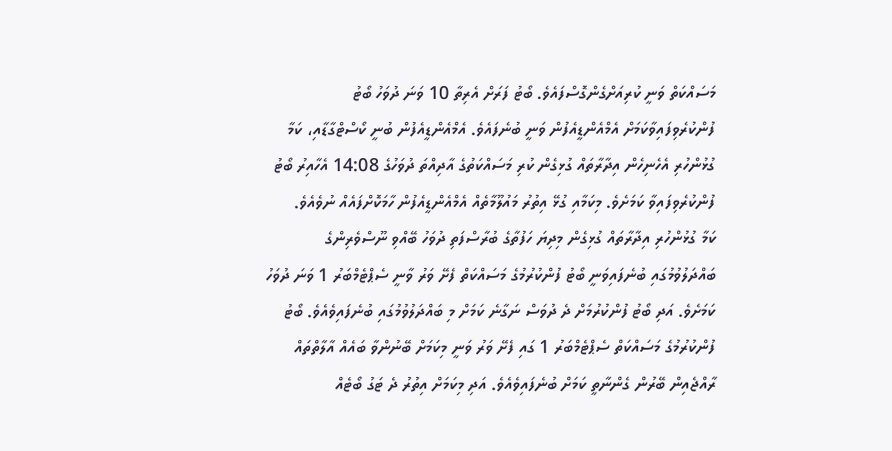މަސައްކަތް ވަނީ ކުރިއަށްގެންގޮސްފައެވެ. ބޯޓު ފަރަށް އެރިތާ 10 ވަނަ ދުވަހު ބޯޓު ފުންކުރެވިފައިވާކަމަށް އެމްއެންޑީއެފުން ވަނީ ބުނެފައެވެ. އެމްއެންޑީއެފުން ބުނީ ކޯސްޓްގާޑާއި، ކަމާ ގުޅުންހުރި އެހެނިހެން އިދާރާތައް ގުޅިގެން ކުރި މަސައްކަތުގެ އާދިއްތަ ދުވަހުގެ 14:08 އެހާއިރު ބޯޓު ފުންކުރެވިފައިވާ ކަމަށެވެ. މިކަމާއި ގުޅޭ އިތުރު މައުލޫމާތެއް އެމްއެންޑީއެފުން ހާމަކޮށްފައެއް ނުވެއެވެ.
ކަމާ ގުޅުންހުރި އިދާރާތައް ގުޅިގެން މިދިޔަ ހަފުތާގެ ބުރާސްފަތި ދުވަހު ބޭއްވި ނޫސްވެރިންގެ ބައްދަލުވުމުގައި ބުނެފައިވަނީ ބޯޓު ފުންކުރުމުގެ މަސައްކަތް ފެށޭ ވަރު ވާނީ ސެޕްޓެމްބަރު 1 ވަނަ ދުވަހު ކަމަށެވެ. އަދި ބޯޓު ފުންކުރުމަށް ދެ ދުވަސް ނަގާނެ ކަމަށް މި ބައްދަލުވުމުގައި ބުނެފައިވެއެވެ. ބޯޓު ފުންކުރުމުގެ މަސައްކަތް ސެޕްޓެމްބަރު 1 ގައި ފެށޭ ވަރު ވަނީ މިކަމަށް ބޭނުންވާ ބައެއް އާލާތްތައް ރާއްޖެއިން ބޭރުން ގެންނާތީ ކަމަށް ބުނެފައިވެއެވެ. އަދި މިކަމަށް އިތުރު ދެ ޓަގު ބޯޓެއް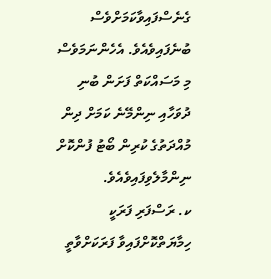ގެނެސްފައިވާކަމަށްވެސް ބުނެފައިވެއެވެ. އެހެންނަމަވެސް މި މަސައްކަތް ފަށަން ބުނި ދުވަހާއި ނިންމޭނެ ކަމަށް ދިން މުއްދަތުގެ ކުރިން ބޯޓު ފުންކޮށް ނިންމާލެވިފައިވެއެވެ.
ކ. ރަސްފަރި ފަރަކީ ހިމާޔަތްކޮށްފައިވާ ފަރަކަށްވާތީ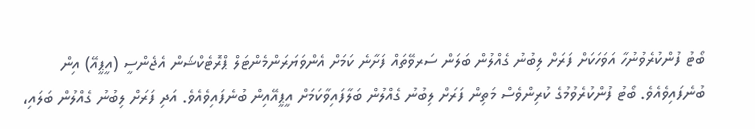ބޯޓު ފުންކުރެވުނުހާ އަވަހަކަށް ފަރަށް ލިބުނު ގެއްލުން ބަލަން ސަރވޭތައް ފަށާނެ ކަމަށް އެންވަޔަރަންމެންޓަލް ޕްރޮޓެކްޝަން އެޖެންސީ (އީޕީއޭ) އިން ބުނެފައިވެއެވެ. ބޯޓު ފުންކުރެވުމުގެ ކުރިންވެސް މަތިން ފަރަށް ލިބުނު ގެއްލުން ބަލާފައިވާކަމަށް އީޕީއޭއިން ބުނެފައިވެއެވެ. އަދި ފަރަށް ލިބުނު ގެއްލުން ބަލައި،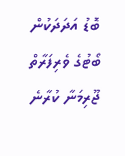ބޮޑު އަދަދަކުން ބޯޓުގެ ވެރިފަރާތް ޖޫރިމަނާ ކުރާނެ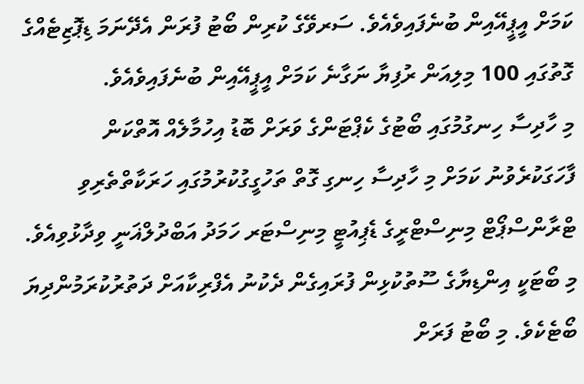ކަމަށް އީޕީއޭއިން ބުނެފައިވެއެވެ. ސަރވޭގެ ކުރިން ބޯޓު ފުރަން އެދޭނަމަ ޑިޕޮޒިޓެއްގެ ގޮތުގައި 100 މިލިއަން ރުފިޔާ ނަގާނެ ކަމަށް އީޕީއޭއިން ބުނެފައިވެއެވެ.
މި ހާދިސާ ހިނގުމުގައި ބޯޓުގެ ކެޕްޓަންގެ ވަރަށް ބޮޑު އިހުމާލެއް އޮތްކަން ފާހަގަކުރެވުނު ކަމަށް މި ހާދިސާ ހިނގި ގޮތް ތަހުގީގުކުރުމުގައި ހަރަކާތްތެރިވި ޓްރާންސްޕޯޓް މިނިސްޓްރީގެ ޑެޕިއުޓީ މިނިސްޓަރ ހަމަދު އަބްދުލްޣަނީ ވިދާޅުވިއެވެ. މި ބޯޓަކީ އިންޑިޔާގެ ސޫތުކުޅިން ފުރައިގެން ދެކުނު އެފްރިކާއަށް ދަތުރުކުރަމުންދިޔަ ބޯޓެކެވެ. މި ބޯޓު ފަރަށް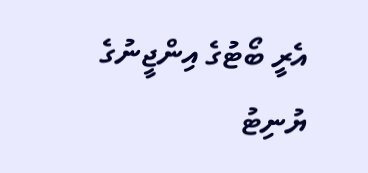އެރީ ބޯޓުގެ އިންޖީނުގެ ޔުނިޓު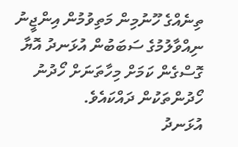ތިނެއްގެ ހޫނުމިން މަތިވުމުން އިންޖީނު ނިއްވާލުމުގެ ސަބަބުން އުޅަނދު އޮޔާ ގޮސްގެން ކަމަށް މިހާތަނަށް ހޯދުނު ހޯދުންތަކުން ދައްކައެވެ.
އުޅަނދު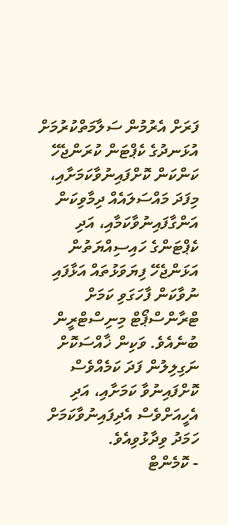ފަރަށް އެރުމުން ސަލާމަތްކުރުމަށް އުޅަނދުގެ ކެޕްޓަން ކުރަންޖެހޭ ކަންކަން ކޮށްފައިނުވާކަމަށާއި، މިފަދަ މައްސަލައެއް ދިމާވިކަން އަންގާފައިނުވާކަމާއި، އަދި ކެޕްޓަންގެ ހައިސިއްޔަތުން އަޅަންޖެހޭ ފިޔަވަޅުތައް އަޅާފައި ނުވާކަން ފާހަގަވި ކަމަށް ޓްރާންސްޕޯޓް މިނިސްޓްރީން ބުނެއެވެ. ވަކިން ޚާއްސަކޮށް ނަގިލިލުން ފަދަ ކަމެއްވެސް ކޮށްފައިނުވާ ކަމަށާއި، އަދި އެހީއަށްވެސް އެދިފައިނުވާކަމަށް ހަމަދު ވިދާޅުވިއެވެ.
- ކޮމެންޓް